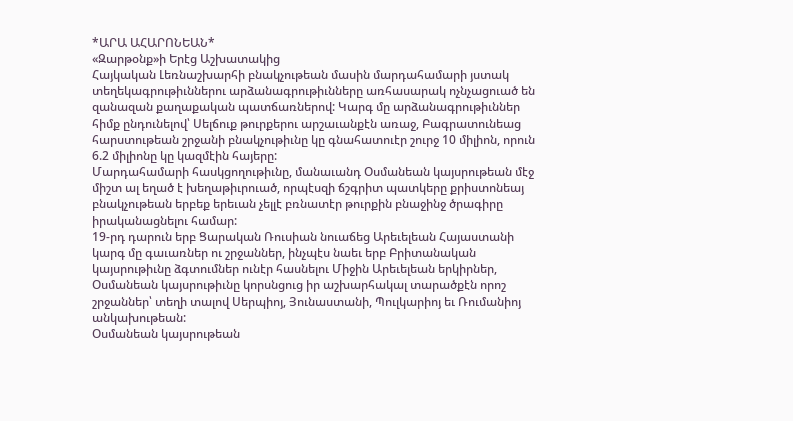*ԱՐԱ ԱՀԱՐՈՆԵԱՆ*
«Զարթօնք»ի Երէց Աշխատակից
Հայկական Լեռնաշխարհի բնակչութեան մասին մարդահամարի յստակ տեղեկագրութիւններու արձանագրութիւնները առհասարակ ոչնչացուած են զանազան քաղաքական պատճառներով: Կարգ մը արձանագրութիւններ հիմք ընդունելով՝ Սելճուք թուրքերու արշաւանքէն առաջ, Բագրատունեաց հարստութեան շրջանի բնակչութիւնը կը գնահատուէր շուրջ 10 միլիոն, որուն 6.2 միլիոնը կը կազմէին հայերը:
Մարդահամարի հասկցողութիւնը, մանաւանդ Օսմանեան կայսրութեան մէջ միշտ ալ եղած է խեղաթիւրուած, որպէսզի ճշգրիտ պատկերը քրիստոնեայ բնակչութեան երբեք երեւան չելլէ բռնատէր թուրքին բնաջինջ ծրագիրը իրականացնելու համար:
19-րդ դարուն երբ Ցարական Ռուսիան նուաճեց Արեւելեան Հայաստանի կարգ մը գաւառներ ու շրջաններ, ինչպէս նաեւ երբ Բրիտանական կայսրութիւնը ձգտումներ ունէր հասնելու Միջին Արեւելեան երկիրներ, Օսմանեան կայսրութիւնը կորսնցուց իր աշխարհակալ տարածքէն որոշ շրջաններ՝ տեղի տալով Սերպիոյ, Յունաստանի, Պուլկարիոյ եւ Ռումանիոյ անկախութեան:
Օսմանեան կայսրութեան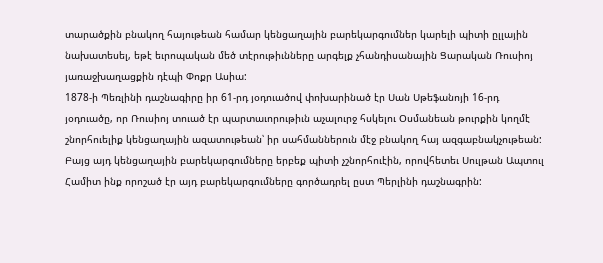տարածքին բնակող հայութեան համար կենցաղային բարեկարգումներ կարելի պիտի ըլլային նախատեսել, եթէ եւրոպական մեծ տէրութիւնները արգելք չհանդիսանային Ցարական Ռուսիոյ յառաջխաղացքին դէպի Փոքր Ասիա:
1878-ի Պեռլինի դաշնագիրը իր 61-րդ յօդուածով փոխարինած էր Սան Սթեֆանոյի 16-րդ յօդուածը, որ Ռուսիոյ տուած էր պարտաւորութիւն աչալուրջ հսկելու Օսմանեան թուրքին կողմէ շնորհուելիք կենցաղային ազատութեան՝ իր սահմաններուն մէջ բնակող հայ ազգաբնակչութեան: Բայց այդ կենցաղային բարեկարգումները երբեք պիտի չշնորհուէին, որովհետեւ Սուլթան Ապտուլ Համիտ ինք որոշած էր այդ բարեկարգումները գործադրել ըստ Պերլինի դաշնագրին: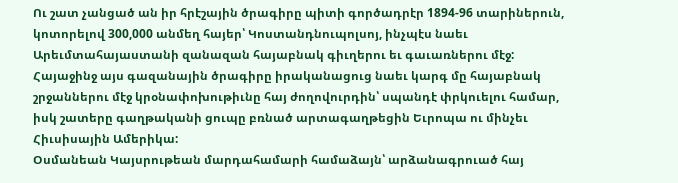Ու շատ չանցած ան իր հրէշային ծրագիրը պիտի գործադրէր 1894-96 տարիներուն, կոտորելով 300,000 անմեղ հայեր՝ Կոստանդնուպոլսոյ, ինչպէս նաեւ Արեւմտահայաստանի զանազան հայաբնակ գիւղերու եւ գաւառներու մէջ:
Հայաջինջ այս գազանային ծրագիրը իրականացուց նաեւ կարգ մը հայաբնակ շրջաններու մէջ կրօնափոխութիւնը հայ ժողովուրդին՝ սպանդէ փրկուելու համար, իսկ շատերը գաղթականի ցուպը բռնած արտագաղթեցին Եւրոպա ու մինչեւ Հիւսիսային Ամերիկա:
Օսմանեան Կայսրութեան մարդահամարի համաձայն՝ արձանագրուած հայ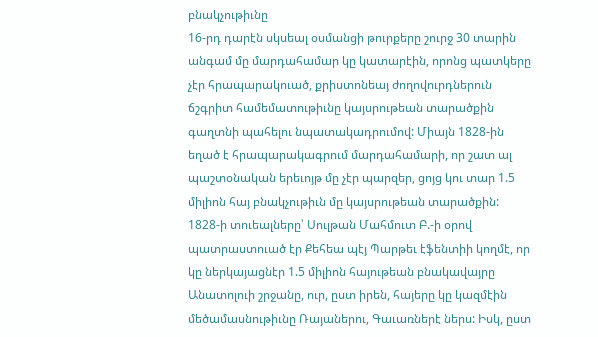բնակչութիւնը
16-րդ դարէն սկսեալ օսմանցի թուրքերը շուրջ 30 տարին անգամ մը մարդահամար կը կատարէին, որոնց պատկերը չէր հրապարակուած, քրիստոնեայ ժողովուրդներուն ճշգրիտ համեմատութիւնը կայսրութեան տարածքին գաղտնի պահելու նպատակադրումով: Միայն 1828-ին եղած է հրապարակագրում մարդահամարի, որ շատ ալ պաշտօնական երեւոյթ մը չէր պարզեր, ցոյց կու տար 1.5 միլիոն հայ բնակչութիւն մը կայսրութեան տարածքին:
1828-ի տուեալները՝ Սուլթան Մահմուտ Բ.-ի օրով պատրաստուած էր Քեհեա պէյ Պարթեւ էֆենտիի կողմէ, որ կը ներկայացնէր 1.5 միլիոն հայութեան բնակավայրը Անատոլուի շրջանը, ուր, ըստ իրեն, հայերը կը կազմէին մեծամասնութիւնը Ռայաներու, Գաւառներէ ներս: Իսկ, ըստ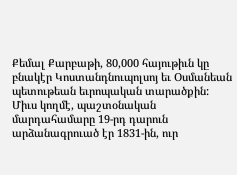Քեմալ Քարբաթի, 80,000 հայութիւն կը բնակէր Կոստանդնուպոլսոյ եւ Օսմանեան պետութեան եւրոպական տարածքին:
Միւս կողմէ, պաշտօնական մարդահամարը 19-րդ դարուն արձանագրուած էր 1831-ին, ուր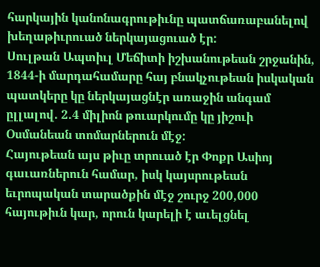հարկային կանոնագրութիւնը պատճառաբանելով խեղաթիւրուած ներկայացուած էր:
Սուլթան Ապտիւլ Մեճիտի իշխանութեան շրջանին, 1844-ի մարդահամարը հայ բնակչութեան իսկական պատկերը կը ներկայացնէր առաջին անգամ ըլլալով. 2.4 միլիոն թուարկումը կը յիշուի Օսմանեան տոմարներուն մէջ:
Հայութեան այս թիւը տրուած էր Փոքր Ասիոյ գաւառներուն համար, իսկ կայսրութեան եւրոպական տարածքին մէջ շուրջ 200,000 հայութիւն կար, որուն կարելի է աւելցնել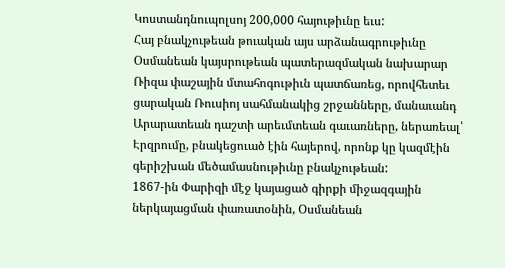Կոստանդնուպոլսոյ 200,000 հայութիւնը եւս:
Հայ բնակչութեան թուական այս արձանագրութիւնը Օսմանեան կայսրութեան պատերազմական նախարար Ռիզա փաշային մտահոգութիւն պատճառեց, որովհետեւ ցարական Ռուսիոյ սահմանակից շրջանները, մանաւանդ Արարատեան դաշտի արեւմտեան գաւառները, ներառեալ՝ Էրզրումը, բնակեցուած էին հայերով, որոնք կը կազմէին գերիշխան մեծամասնութիւնը բնակչութեան:
1867-ին Փարիզի մէջ կայացած գիրքի միջազգային ներկայացման փառատօնին, Օսմանեան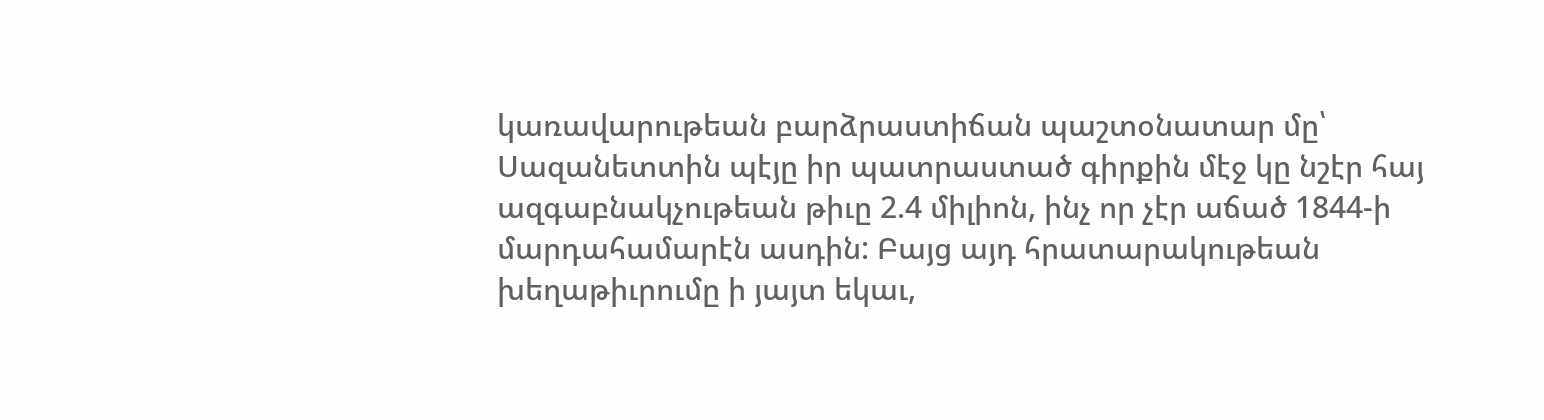կառավարութեան բարձրաստիճան պաշտօնատար մը՝ Սազանետտին պէյը իր պատրաստած գիրքին մէջ կը նշէր հայ ազգաբնակչութեան թիւը 2.4 միլիոն, ինչ որ չէր աճած 1844-ի մարդահամարէն ասդին: Բայց այդ հրատարակութեան խեղաթիւրումը ի յայտ եկաւ,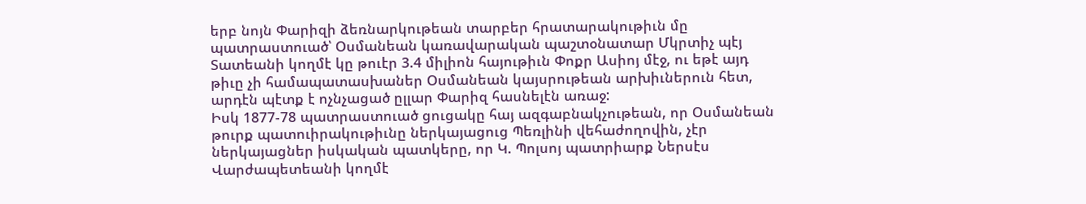երբ նոյն Փարիզի ձեռնարկութեան տարբեր հրատարակութիւն մը պատրաստուած՝ Օսմանեան կառավարական պաշտօնատար Մկրտիչ պէյ Տատեանի կողմէ կը թուէր 3.4 միլիոն հայութիւն Փոքր Ասիոյ մէջ, ու եթէ այդ թիւը չի համապատասխաներ Օսմանեան կայսրութեան արխիւներուն հետ, արդէն պէտք է ոչնչացած ըլլար Փարիզ հասնելէն առաջ:
Իսկ 1877-78 պատրաստուած ցուցակը հայ ազգաբնակչութեան, որ Օսմանեան թուրք պատուիրակութիւնը ներկայացուց Պեռլինի վեհաժողովին, չէր ներկայացներ իսկական պատկերը, որ Կ. Պոլսոյ պատրիարք Ներսէս Վարժապետեանի կողմէ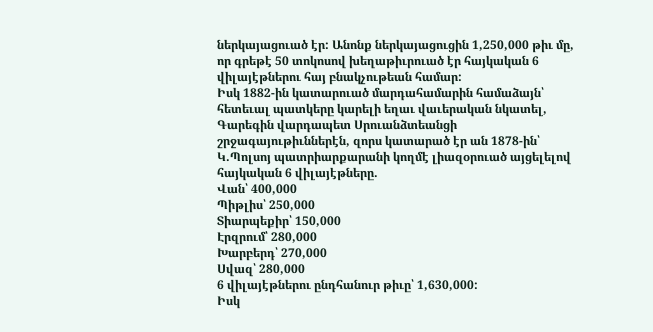ներկայացուած էր: Անոնք ներկայացուցին 1,250,000 թիւ մը, որ գրեթէ 50 տոկոսով խեղաթիւրուած էր հայկական 6 վիլայէթներու հայ բնակչութեան համար:
Իսկ 1882-ին կատարուած մարդահամարին համաձայն՝ հետեւալ պատկերը կարելի եղաւ վաւերական նկատել, Գարեգին վարդապետ Սրուանձտեանցի շրջագայութիւններէն, զորս կատարած էր ան 1878-ին՝ Կ.Պոլսոյ պատրիարքարանի կողմէ լիազօրուած այցելելով հայկական 6 վիլայէթները.
Վան՝ 400,000
Պիթլիս՝ 250,000
Տիարպեքիր՝ 150,000
Էրզրում՝ 280,000
Խարբերդ՝ 270,000
Սվազ՝ 280,000
6 վիլայէթներու ընդհանուր թիւը՝ 1,630,000:
Իսկ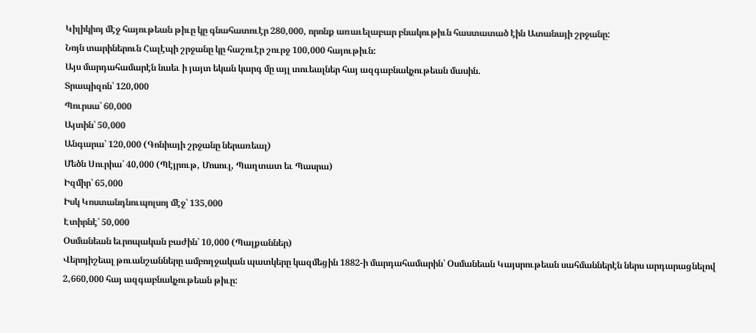Կիլիկիոյ մէջ հայութեան թիւը կը գնահատուէր 280,000, որոնք առաւելաբար բնակութիւն հաստատած էին Ատանայի շրջանը:
Նոյն տարիներուն Հալէպի շրջանը կը հաշուէր շուրջ 100,000 հայութիւն:
Այս մարդահամարէն նաեւ ի յայտ եկան կարգ մը այլ տուեալներ հայ ազգաբնակչութեան մասին.
Տրապիզոն՝ 120,000
Պուրսա՝ 60,000
Այտին՝ 50,000
Անգարա՝ 120,000 (Գոնիայի շրջանը ներառեալ)
Մեծն Սուրիա՝ 40,000 (Պէյրութ, Մոսուլ, Պաղտատ եւ Պասրա)
Իզմիր՝ 65,000
Իսկ Կոստանդնուպոլսոյ մէջ՝ 135,000
Էտիրնէ՝ 50,000
Օսմանեան եւրոպական բաժին՝ 10,000 (Պալքաններ)
Վերոյիշեալ թուանշանները ամբողջական պատկերը կազմեցին 1882-ի մարդահամարին՝ Օսմանեան Կայսրութեան սահմաններէն ներս արդարացնելով 2,660,000 հայ ազգաբնակչութեան թիւը: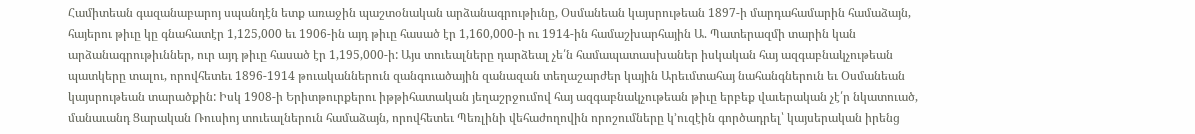Համիտեան գազանաբարոյ սպանդէն ետք առաջին պաշտօնական արձանագրութիւնը, Օսմանեան կայսրութեան 1897-ի մարդահամարին համաձայն, հայերու թիւը կը գնահատէր 1,125,000 եւ 1906-ին այդ թիւը հասած էր 1,160,000-ի ու 1914-ին համաշխարհային Ա. Պատերազմի տարին կան արձանագրութիւններ, ուր այդ թիւը հասած էր 1,195,000-ի: Այս տուեալները դարձեալ չե՛ն համապատասխաներ իսկական հայ ազգաբնակչութեան պատկերը տալու, որովհետեւ 1896-1914 թուականներուն զանգուածային զանազան տեղաշարժեր կային Արեւմտահայ նահանգներուն եւ Օսմանեան կայսրութեան տարածքին: Իսկ 1908-ի Երիտթուրքերու իթթիհատական յեղաշրջումով հայ ազգաբնակչութեան թիւը երբեք վաւերական չէ՛ր նկատուած, մանաւանդ Ցարական Ռուսիոյ տուեալներուն համաձայն, որովհետեւ Պեռլինի վեհաժողովին որոշումները կ’ուզէին գործադրել՝ կայսերական իրենց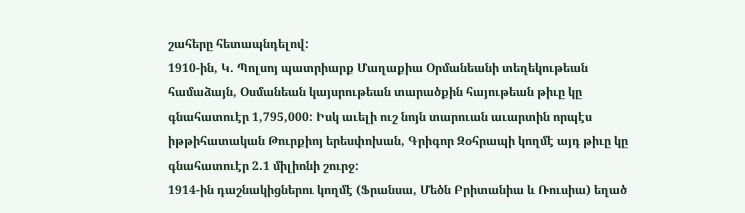շահերը հետապնդելով:
1910-ին, Կ. Պոլսոյ պատրիարք Մաղաքիա Օրմանեանի տեղեկութեան համաձայն, Օսմանեան կայսրութեան տարածքին հայութեան թիւը կը գնահատուէր 1,795,000: Իսկ աւելի ուշ նոյն տարուան աւարտին որպէս իթթիհատական Թուրքիոյ երեսփոխան, Գրիգոր Զօհրապի կողմէ այդ թիւը կը գնահատուէր 2.1 միլիոնի շուրջ:
1914-ին դաշնակիցներու կողմէ (Ֆրանսա, Մեծն Բրիտանիա և Ռուսիա) եղած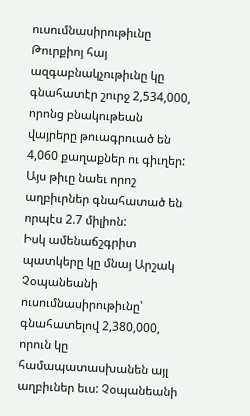ուսումնասիրութիւնը Թուրքիոյ հայ ազգաբնակչութիւնը կը գնահատէր շուրջ 2,534,000, որոնց բնակութեան վայրերը թուագրուած են 4,060 քաղաքներ ու գիւղեր: Այս թիւը նաեւ որոշ աղբիւրներ գնահատած են որպէս 2.7 միլիոն:
Իսկ ամենաճշգրիտ պատկերը կը մնայ Արշակ Չօպանեանի ուսումնասիրութիւնը՝ գնահատելով 2,380,000, որուն կը համապատասխանեն այլ աղբիւներ եւս: Չօպանեանի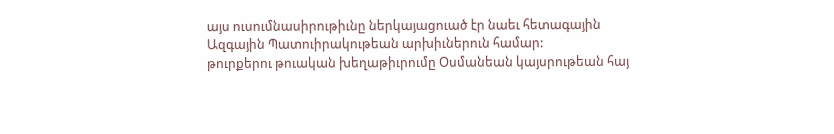այս ուսումնասիրութիւնը ներկայացուած էր նաեւ հետագային Ազգային Պատուիրակութեան արխիւներուն համար:
թուրքերու թուական խեղաթիւրումը Օսմանեան կայսրութեան հայ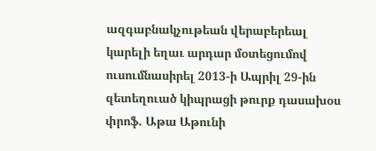ազգաբնակչութեան վերաբերեալ կարելի եղաւ արդար մօտեցումով ուսումնասիրել 2013-ի Ապրիլ 29-ին զետեղուած կիպրացի թուրք դասախօս փրոֆ. Աթա Աթունի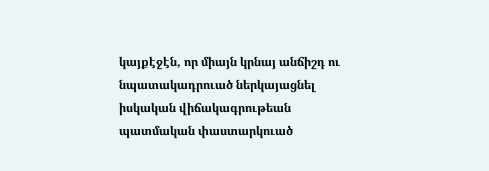կայքէջէն, որ միայն կրնայ անճիշդ ու նպատակադրուած ներկայացնել իսկական վիճակագրութեան պատմական փաստարկուած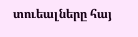տուեալները հայ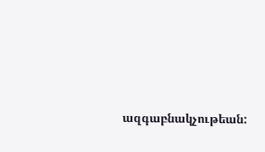ազգաբնակչութեան: